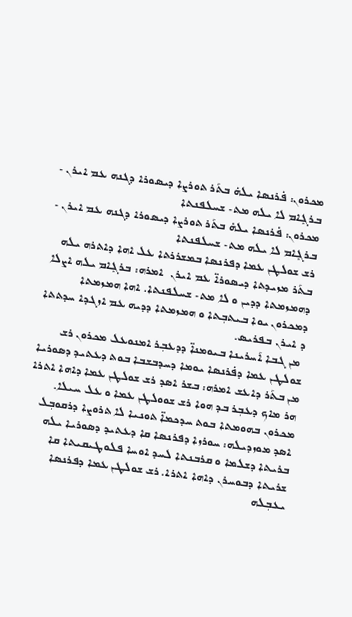ܡܟܪܘܢ: ܦ̇ܪܢܣܐ ܝܠܗ̇ ܒܬܰܪ ܬܘܪܨܐ ܕܝܣܘܪܐ ܕܓܢܗ ܥܡ ܐܝܪܢ - ܒܪܓܻܐܡ ܠܐ ܝܠܗ ܡܬ- ܫܚܠܦܢܬܐ
ܡܟܪܘܢ: ܦ̇ܪܢܣܐ ܝܠܗ̇ ܒܬܰܪ ܬܘܪܨܐ ܕܝܣܘܪܐ ܕܓܢܗ ܥܡ ܐܝܪܢ - ܒܪܓܻܐܡ ܠܐ ܝܠܗ ܡܬ- ܫܚܠܦܢܬܐ
ܪܫ ܫܘܠܛܢ ܥܡܐ ܕܦܪܢܣܐ ܒܡܫܪܪܬܐ ܥܠ ܐܗܐ ܕܐܬܪܗ ܝܠܗ ܒܬܰܪ ܡܙܝܕܬܐ ܕܝܣܘܪܐ̈ ܥܡ ܐܝܪܢ  ܐܡܪܗ: ܒܪܓܻܐܡ ܝܠܗ ܐܨܠܐ ܕܗܡܙܡܬܐ ܕܕܝܢ ܘ ܠܐ ܡܬ- ܫܚܠܦܢܬܐ. ܐܗܐ ܗܡܙܡܬܐ ܕܡܟܪܘܢ ܝܘܐ ܒܝܬܒܼܬܐ ܘ ܗܡܙܡܬܐ ܕܕܝܗ ܥܡ ܐܙܓܕܐ ܚܕܬܬܐ ܕ ܐܝܪܢ ܒܦܪܝܣ.
 ܡܢ ܓܒܐ ܐܰܚܪܝܢܐ ܒܝܘܡܢܐ̈ ܕܕܥܒܼܪ ܐܡܢܘܥܠ ܡܟܪܘܢ ܪܫ ܫܘܠܛܢ ܥܡܐ ܕܦ̇ܪܢܣܐ ܝܘܡܐ ܕܚܕܒܫܒܐ ܒܘܬ ܕܥܬܝܕ ܕܣܘܪܝܐ ܡܢ ܒܬܰܪ ܕܐܥܫ ܐܡܪܗ: ܒܫܪ ܐܣܕ ܪܫ ܫܘܠܛܢ ܥܡܐ ܕܐܗܐ ܐܬܪܐ ܗܪ ܡܐܟ ܕܥܒܼܪ ܒܕ ܗܘܐ ܪܫ ܫܘܘܠܛܢ ܥܡܐ ܘ ܥܠ ܚܝܠܐ. ܡܟܪܘܢ ܒܗܘܡܬܐ ܒܘܬ ܚܕܟܡܐ̈ ܬܘܢܝܐ ܠܐ ܬܪܘܨܐ ܕܪܩܘܒܼܠ ܐܣܕ ܡܘܙܕܝܠܗ: ܚܘܪܙܐ ܕܦܪܢܣܐ ܩܐ ܕܥܬܝܕ ܕܣܘܪܝܐ ܝܠܗ ܒܪܝܬܐ ܕܫܠܡܐ ܘ ܩܪܒܢܬܐ ܠܚܕ ܐܘܚܐ ܦܠܘܛܝܩܝܬܐ ܩܐ ܫܪܝܬܐ ܕܒܘܚܪܢ ܕܐܗܐ ܐܬܪܐ. ܪܫ ܫܘܠܛܢ ܥܡܐ ܕܦܪܢܣܐ ܝܥܒܼܠܗ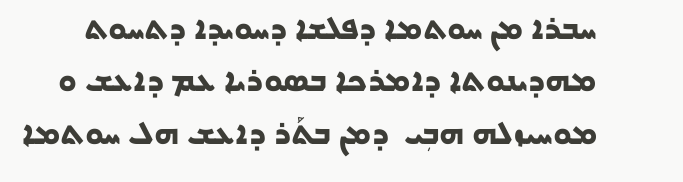ܚܒܪܐ ܡܢ ܚܘܬܡܐ ܕܦܠܫܐ ܕܚܘܝܕܐ ܕܬܚܘܬ ܡܗܕܝܢܘܬܐ ܕܐܡܪܟܐ ܒܣܘܪܝܐ ܥܡ ܕܐܥܫ ܘ ܡܘܚܝܙܠܗ ܗܒܼܝ  ܕܡܢ ܒܬܰܪ ܕܐܥܫ ܗܠ ܚܘܬܡܐ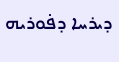ܕܝܪܚܐ ܕܦ̇ܘܪܝܗ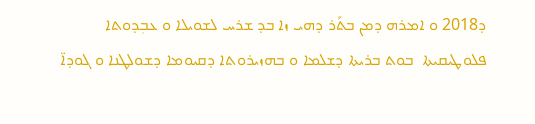ܕ2018 ܘ ܐܡܪܗ ܕܡܢ ܒܬܰܪ ܕܗܝ ܙܐ ܒܕ ܫܪܚ ܠܫܘܝܠܐ ܘ ܥܒܼܕܘܬܐ ܦܠܘܛܝܩܝܬܐ  ܒܘܬ ܒܪܝܬܐ ܕܫܠܡܐ ܘ ܒܗܙܝܪܘܬܐ ܕܩܝܘܡܐ ܕܫܘܠܛܢܐ ܘ ܓܘܕܐ̈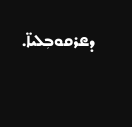ܕܧܪܩܘܒܼܠܝܐ̈.